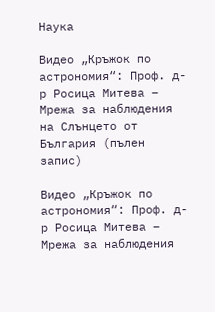Наука

Видео „Кръжок по астрономия“: Проф. д-р Росица Митева – Мрежа за наблюдения на Слънцето от България (пълен запис)

Видео „Кръжок по астрономия“: Проф. д-р Росица Митева – Мрежа за наблюдения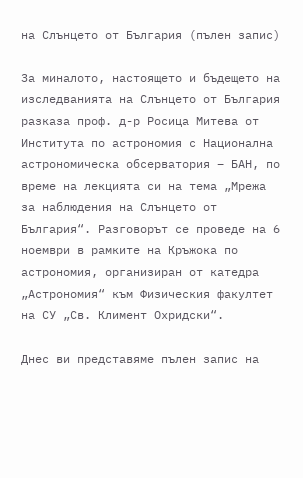на Слънцето от България (пълен запис)

За миналото, настоящето и бъдещето на изследванията на Слънцето от България разказа проф. д-р Росица Митева от Института по астрономия с Национална астрономическа обсерватория – БАН, по време на лекцията си на тема „Мрежа за наблюдения на Слънцето от България“. Разговорът се проведе на 6 ноември в рамките на Кръжока по астрономия, организиран от катедра „Астрономия“ към Физическия факултет на СУ „Св. Климент Охридски“.

Днес ви представяме пълен запис на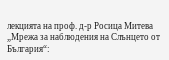лекцията на проф. д-р Росица Митева „Мрежа за наблюдения на Слънцето от България“: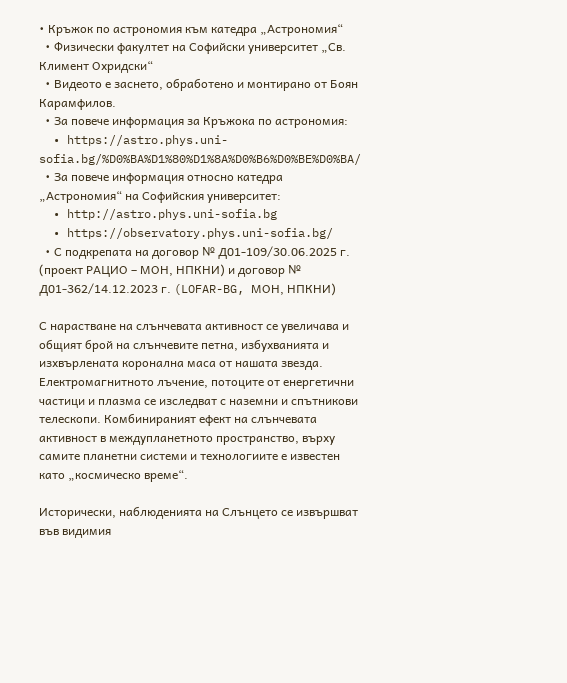• Кръжок по астрономия към катедра „Астрономия“
  • Физически факултет на Софийски университет „Св. Климент Охридски“
  • Видеото е заснето, обработено и монтирано от Боян Карамфилов.
  • За повече информация за Кръжока по астрономия:
  • https://astro.phys.uni-sofia.bg/%D0%BA%D1%80%D1%8A%D0%B6%D0%BE%D0%BA/
  • За повече информация относно катедра „Астрономия“ на Софийския университет:
  • http://astro.phys.uni-sofia.bg
  • https://observatory.phys.uni-sofia.bg/
  • С подкрепата на договор № Д01-109/30.06.2025 г. (проект РАЦИО – МОН, НПКНИ) и договор № Д01-362/14.12.2023 г. (LOFAR-BG, МОН, НПКНИ)

С нарастване на слънчевата активност се увеличава и общият брой на слънчевите петна, избухванията и изхвърлената коронална маса от нашата звезда. Електромагнитното лъчение, потоците от енергетични частици и плазма се изследват с наземни и спътникови телескопи. Комбинираният ефект на слънчевата активност в междупланетното пространство, върху самите планетни системи и технологиите е известен като „космическо време“.

Исторически, наблюденията на Слънцето се извършват във видимия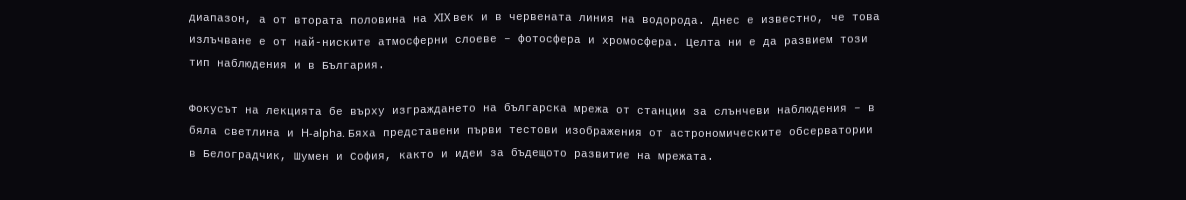диапазон, а от втората половина на XIX век и в червената линия на водорода. Днес е известно, че това излъчване е от най-ниските атмосферни слоеве – фотосфера и хромосфера. Целта ни е да развием този тип наблюдения и в България.

Фокусът на лекцията бе върху изграждането на българска мрежа от станции за слънчеви наблюдения – в бяла светлина и H-alpha. Бяха представени първи тестови изображения от астрономическите обсерватории в Белоградчик, Шумен и София, както и идеи за бъдещото развитие на мрежата.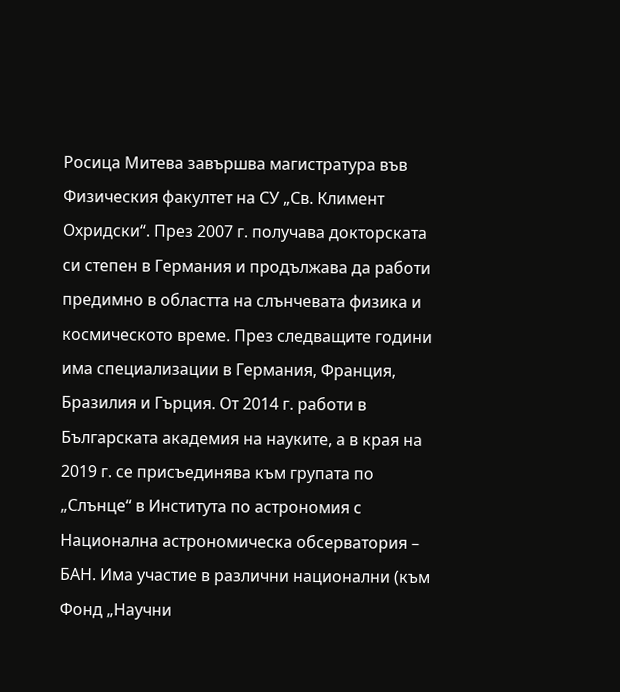Росица Митева завършва магистратура във Физическия факултет на СУ „Св. Климент Охридски“. През 2007 г. получава докторската си степен в Германия и продължава да работи предимно в областта на слънчевата физика и космическото време. През следващите години има специализации в Германия, Франция, Бразилия и Гърция. От 2014 г. работи в Българската академия на науките, а в края на 2019 г. се присъединява към групата по „Слънце“ в Института по астрономия с Национална астрономическа обсерватория – БАН. Има участие в различни национални (към Фонд „Научни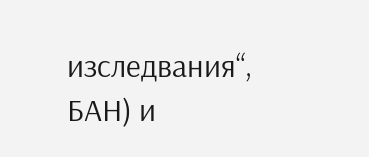изследвания“, БАН) и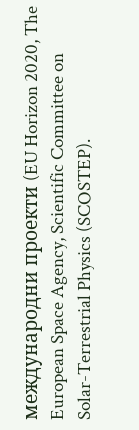международни проекти (EU Horizon 2020, The European Space Agency, Scientific Committee on Solar-Terrestrial Physics (SCOSTEP).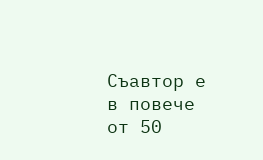Съавтор е в повече от 50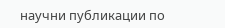научни публикации по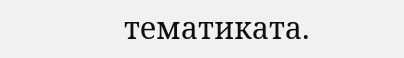тематиката.